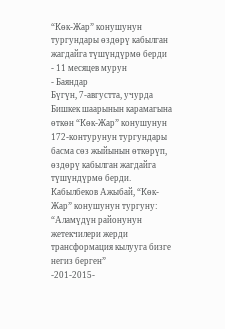“Көк-Жар” конушунун тургундары өздөрү кабылган жагдайга түшүндүрмө берди
- 11 месяцев мурун
- Баяндар
Бүгүн, 7-августта, учурда Бишкек шаарынын карамагына өткөн “Көк-Жар” конушунун 172-контурунун тургундары басма сөз жыйынын өткөрүп, өздөрү кабылган жагдайга түшүндүрмө берди.
Кабылбеков Ажыбай, “Көк-Жар” конушунун тургуну: “Аламүдүн районунун жетекчилери жерди трансформация кылууга бизге негиз берген”
-201-2015-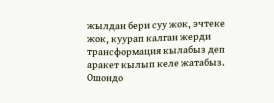жылдан бери суу жок, эчтеке жок, куурап калган жерди трансформация кылабыз деп аракет кылып келе жатабыз. Ошондо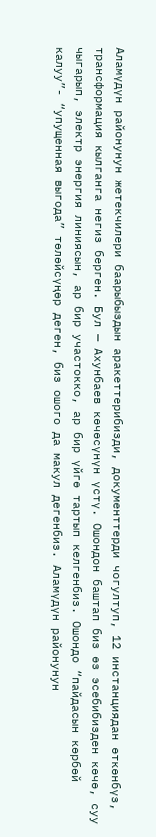Аламүдүн районунун жетекчилери баарыбыздын аракеттерибизди, документтерди чогултуп, 12 инстанциядан өткөнбүз, трансформация кылганга негиз берген. Бул — Ахунбаев көчөсүнүн үстү. Ошондон баштап биз өз эсебибизден көчө, суу чыгарып, электр энергия линиясын, ар бир участокко, ар бир үйгө тартып келгенбиз. Ошондо “пайдасын көрбөй калуу”- “упущенная выгода” төлөйсүңөр деген, биз ошого да макул дегенбиз. Аламүдүн районунун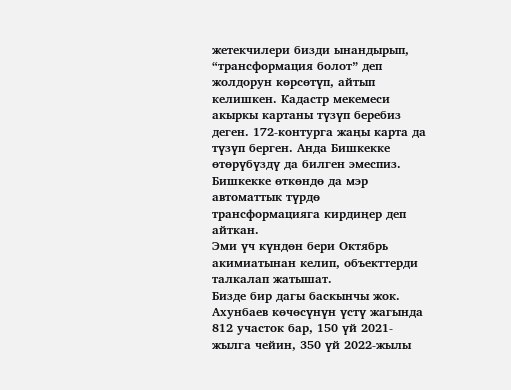жетекчилери бизди ынандырып, “трансформация болот” деп жолдорун көрсөтүп, айтып келишкен. Кадастр мекемеси акыркы картаны түзүп беребиз деген. 172-контурга жаңы карта да түзүп берген. Анда Бишкекке өтөрүбүздү да билген эмеспиз. Бишкекке өткөндө да мэр автоматтык түрдө трансформацияга кирдиңер деп айткан.
Эми үч күндөн бери Октябрь акимиатынан келип, объекттерди талкалап жатышат.
Бизде бир дагы баскынчы жок. Ахунбаев көчөсүнүн үстү жагында 812 участок бар, 150 үй 2021-жылга чейин, 350 үй 2022-жылы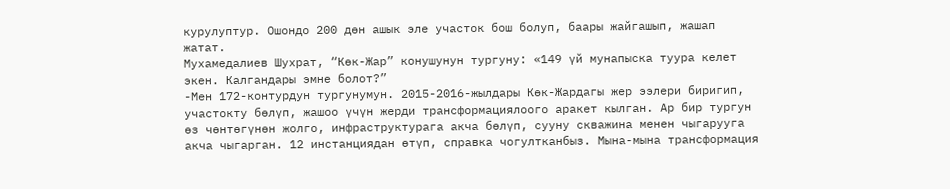курулуптур. Ошондо 200 дөн ашык эле участок бош болуп, баары жайгашып, жашап жатат.
Мухамедалиев Шухрат, “Көк-Жар” конушунун тургуну: «149 үй мунапыска туура келет экен. Калгандары эмне болот?”
-Мен 172-контурдун тургунумун. 2015-2016-жылдары Көк-Жардагы жер ээлери биригип, участокту бөлүп, жашоо үчүн жерди трансформациялоого аракет кылган. Ар бир тургун өз чөнтөгүнөн жолго, инфраструктурага акча бөлүп, сууну скважина менен чыгарууга акча чыгарган. 12 инстанциядан өтүп, справка чогултканбыз. Мына-мына трансформация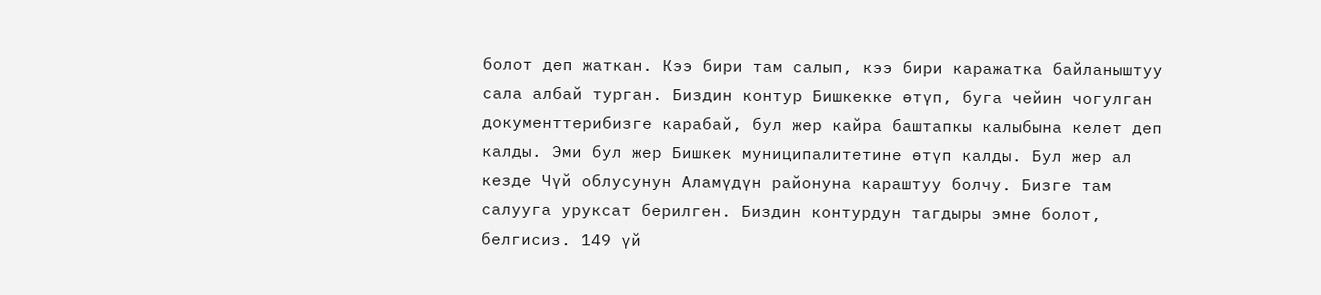болот деп жаткан. Кээ бири там салып, кээ бири каражатка байланыштуу сала албай турган. Биздин контур Бишкекке өтүп, буга чейин чогулган документтерибизге карабай, бул жер кайра баштапкы калыбына келет деп калды. Эми бул жер Бишкек муниципалитетине өтүп калды. Бул жер ал кезде Чүй облусунун Аламүдүн районуна караштуу болчу. Бизге там салууга уруксат берилген. Биздин контурдун тагдыры эмне болот, белгисиз. 149 үй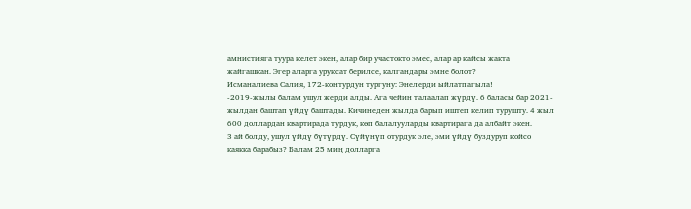амнистияга туура келет экен, алар бир участокто эмес, алар ар кайсы жакта жайгашкан. Эгер аларга уруксат берилсе, калгандары эмне болот?
Исманалиева Салия, 172-контурдун тургуну: Энелерди ыйлатпагыла!
-2019-жылы балам ушул жерди алды. Ага чейин талаалап жүрдү. 6 баласы бар 2021-жылдан баштап үйдү баштады. Кичинеден жылда барып иштеп келип турушту. 4 жыл 600 доллардан квартирада турдук, көп балалууларды квартирага да албайт экен.
3 ай болду, ушул үйдү бүтүрдү. Сүйүнүп отурдук эле, эми үйдү буздуруп койсо каякка барабыз? Балам 25 миң долларга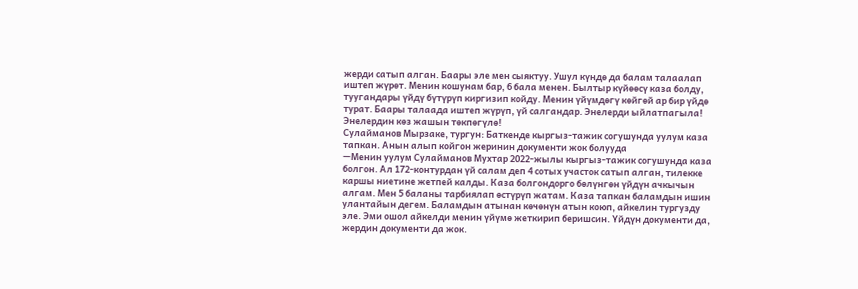жерди сатып алган. Баары эле мен сыяктуу. Ушул күндө да балам талаалап иштеп жүрөт. Менин кошунам бар, 6 бала менен. Былтыр күйөөсү каза болду, туугандары үйдү бүтүрүп киргизип койду. Менин үйүмдөгү көйгөй ар бир үйдө турат. Баары талаада иштеп жүрүп, үй салгандар. Энелерди ыйлатпагыла! Энелердин көз жашын төкпөгүлө!
Сулайманов Мырзаке, тургун: Баткенде кыргыз-тажик согушунда уулум каза тапкан. Анын алып койгон жеринин документи жок болууда
—Менин уулум Сулайманов Мухтар 2022-жылы кыргыз-тажик согушунда каза болгон. Ал 172-контурдан үй салам деп 4 сотых участок сатып алган, тилекке каршы ниетине жетпей калды. Каза болгондорго бөлүнгөн үйдүн ачкычын алгам. Мен 5 баланы тарбиялап өстүрүп жатам. Каза тапкан баламдын ишин улантайын дегем. Баламдын атынан көчөнүн атын коюп, айкелин тургузду эле. Эми ошол айкелди менин үйүмө жеткирип беришсин. Үйдүн документи да, жердин документи да жок.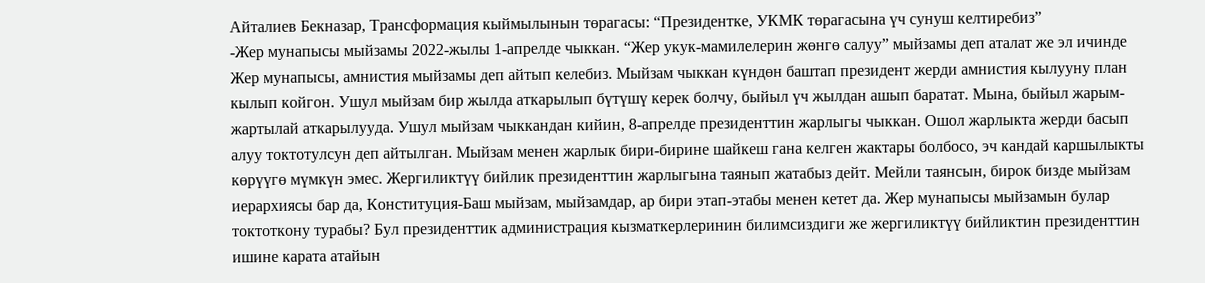Айталиев Бекназар, Трансформация кыймылынын төрагасы: “Президентке, УКМК төрагасына үч сунуш келтиребиз”
-Жер мунапысы мыйзамы 2022-жылы 1-апрелде чыккан. “Жер укук-мамилелерин жөнгө салуу” мыйзамы деп аталат же эл ичинде Жер мунапысы, амнистия мыйзамы деп айтып келебиз. Мыйзам чыккан күндөн баштап президент жерди амнистия кылууну план кылып койгон. Ушул мыйзам бир жылда аткарылып бүтүшү керек болчу, быйыл үч жылдан ашып баратат. Мына, быйыл жарым-жартылай аткарылууда. Ушул мыйзам чыккандан кийин, 8-апрелде президенттин жарлыгы чыккан. Ошол жарлыкта жерди басып алуу токтотулсун деп айтылган. Мыйзам менен жарлык бири-бирине шайкеш гана келген жактары болбосо, эч кандай каршылыкты көрүүгө мүмкүн эмес. Жергиликтүү бийлик президенттин жарлыгына таянып жатабыз дейт. Мейли таянсын, бирок бизде мыйзам иерархиясы бар да, Конституция-Баш мыйзам, мыйзамдар, ар бири этап-этабы менен кетет да. Жер мунапысы мыйзамын булар токтоткону турабы? Бул президенттик администрация кызматкерлеринин билимсиздиги же жергиликтүү бийликтин президенттин ишине карата атайын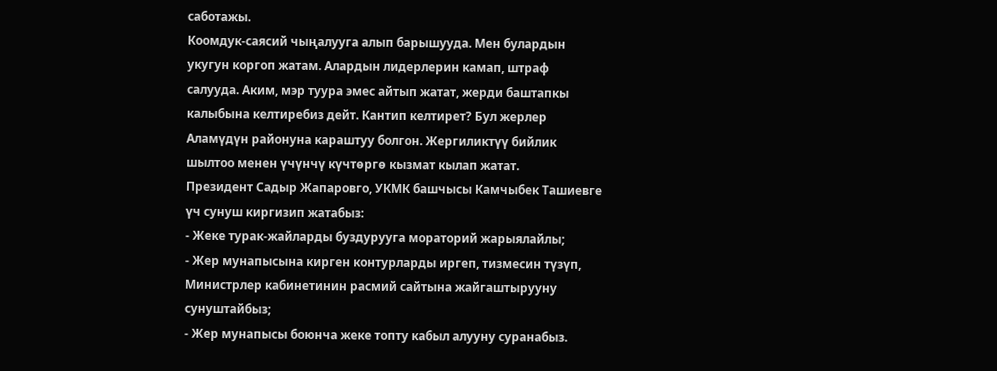саботажы.
Коомдук-саясий чыңалууга алып барышууда. Мен булардын укугун коргоп жатам. Алардын лидерлерин камап, штраф салууда. Аким, мэр туура эмес айтып жатат, жерди баштапкы калыбына келтиребиз дейт. Кантип келтирет? Бул жерлер Аламүдүн районуна караштуу болгон. Жергиликтүү бийлик шылтоо менен үчүнчү күчтөргө кызмат кылап жатат.
Президент Садыр Жапаровго, УКМК башчысы Камчыбек Ташиевге үч сунуш киргизип жатабыз:
- Жеке турак-жайларды буздурууга мораторий жарыялайлы;
- Жер мунапысына кирген контурларды иргеп, тизмесин түзүп, Министрлер кабинетинин расмий сайтына жайгаштырууну сунуштайбыз;
- Жер мунапысы боюнча жеке топту кабыл алууну суранабыз.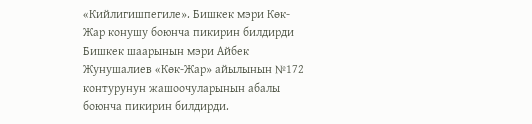«Кийлигишпегиле». Бишкек мэри Көк-Жар конушу боюнча пикирин билдирди
Бишкек шаарынын мэри Айбек Жунушалиев «Көк-Жар» айылынын №172 контурунун жашоочуларынын абалы боюнча пикирин билдирди.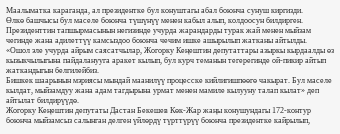Маалыматка караганда, ал президентке бул конуштагы абал боюнча сунуш киргизди.
Өлкө башчысы бул маселе боюнча түшүнүү менен кабыл алып, колдоосун билдирген.
Президенттин тапшырмасынын негизинде учурда жарандарды турак жай менен мыйзам чегинде жана адилеттүү камсыздоо боюнча чечим ишке ашырылып жатканы айтылды.
«Ошол эле учурда айрым саясатчылар, Жогорку Кеңештин депутаттары азыркы кырдаалды өз кызыкчылыгына пайдаланууга аракет кылып, бул курч теманын тегерегинде ой-пикир айтып жаткандыгын белгилейбиз.
Бишкек шаарынын мэриясы мындай маанилүү процесске кийлигишпөөгө чакырат. Бул маселе кылдат, мыйзамдуу жана адам тагдырына урмат менен мамиле кылууну талап кылат» деп айтылат билдирүүдө.
Жогорку Кеңештин депутаты Дастан Бекешев Көк-Жар жаңы конушундагы 172-контур боюнча мыйзамсыз салынган делген үйлөрдү түрттүрүү боюнча президентке кайрылып,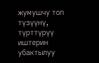жумушчу топ түзүүнү, түрттүрүү иштерин убактылуу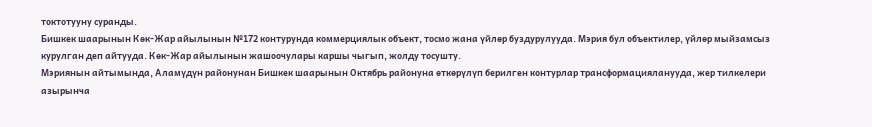токтотууну суранды.
Бишкек шаарынын Көк-Жар айылынын №172 контурунда коммерциялык объект, тосмо жана үйлөр буздурулууда. Мэрия бул объектилер, үйлөр мыйзамсыз курулган деп айтууда. Көк-Жар айылынын жашоочулары каршы чыгып, жолду тосушту.
Мэриянын айтымында, Аламүдүн районунан Бишкек шаарынын Октябрь районуна өткөрүлүп берилген контурлар трансформацияланууда, жер тилкелери азырынча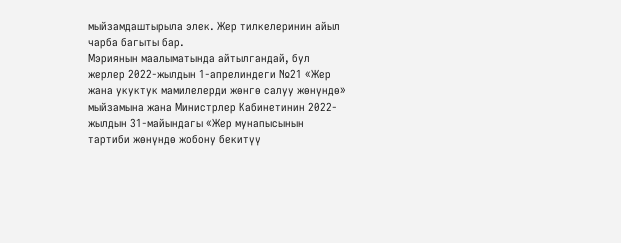мыйзамдаштырыла элек. Жер тилкелеринин айыл чарба багыты бар.
Мэриянын маалыматында айтылгандай, бул жерлер 2022-жылдын 1-апрелиндеги №21 «Жер жана укуктук мамилелерди жөнгө салуу жөнүндө» мыйзамына жана Министрлер Кабинетинин 2022-жылдын 31-майындагы «Жер мунапысынын тартиби жөнүндө жобону бекитүү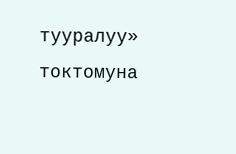тууралуу» токтомуна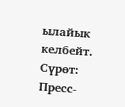ылайык келбейт.
Сүрөт: Пресс-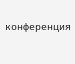конференция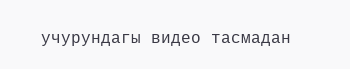учурундагы видео тасмадан